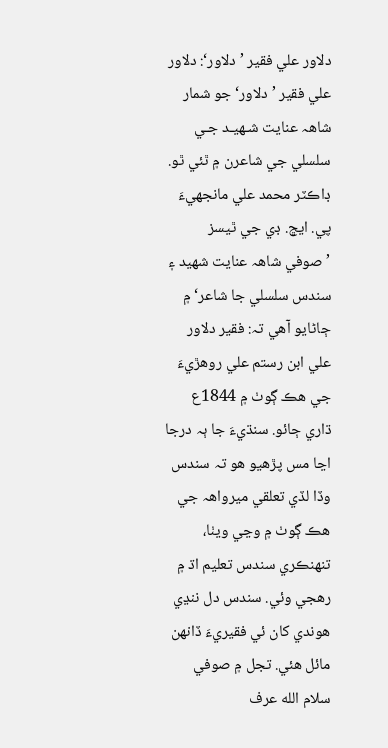دلاور علي فقير ’دلاور‘: دلاور علي فقير ’دلاور‘ جو شمار شاھہ عنايت شـهيـد جـي سلسلي جي شاعرن ۾ ٿئي ٿو. ڊاڪٽر محمد علي مانجهيءَ پي. ايڇ. ڊي جي ٿيسز ’صوفي شاھہ عنايت شھيد ۽ سندس سلسلي جا شاعر‘ ۾ ڄاڻايو آهي تہ: فقير دلاور علي ابن رستم علي روهڙيءَ جي هڪ ڳوٺ ۾ 1844ع ڌاري ڄائو. سنڌيءَ جا ٻہ درجا اڃا مس پڙهيو هو تہ سندس وڏا لڏي تعلقي ميرواھہ جي هڪ ڳوٺ ۾ وڃي ويٺا، تنهنڪري سندس تعليم اڌ ۾ رهجي وئي. سندس دل ننڍي هوندي کان ئي فقيريءَ ڏانهن مائل هئي. تجل ۾ صوفي سلام الله عرف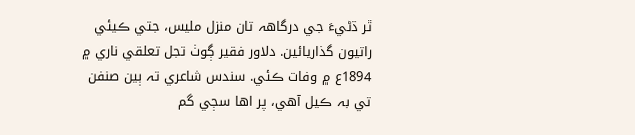ٿر ڌڻيءَ جي درگاھہ تان منزل مليس، جتي ڪيئي راتيون گذاريائين. دلاور فقير ڳوٺ تجل تعلقي ناري ۾ 1894ع ۾ وفات ڪئي. سندس شاعري تہ ٻين صنفن تي بہ ڪيل آهي، پر اها سڄي گم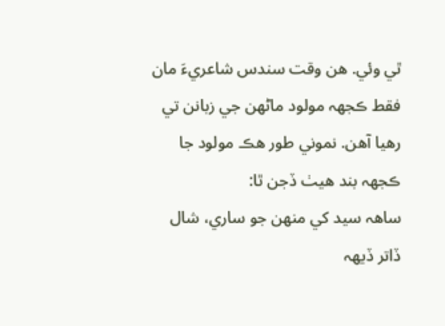ٿي وئي. هن وقت سندس شاعريءَ مان فقط ڪجهہ مولود ماڻهن جي زبانن تي رهيا آهن. نموني طور هڪ مولود جا ڪجهہ بند هيٺ ڏجن ٿا:
ساھہ سيد کي منهن جو ساري، شال ڏاتر ڏيھہ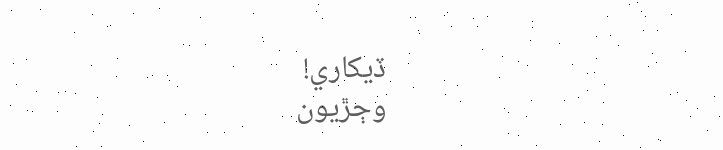ڏيکاري!
وڄڙيون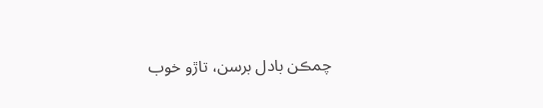چمڪن بادل برسن، تاڙو خوب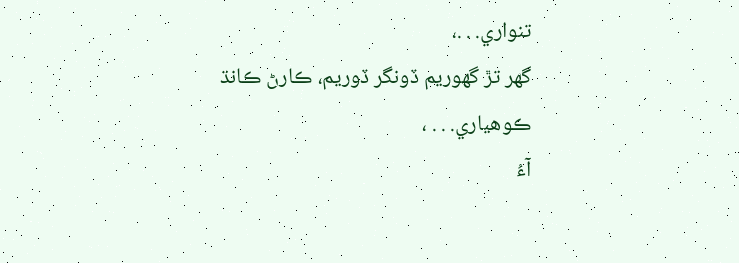تنواري. . .،
گهر تڙ گهوريم ڏونگر ڏوريم، ڪارڻ ڪانڌ ڪوهياري. . . ،
آءُ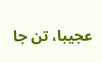عجيبا، تن جا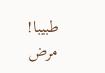طبيبا! مرض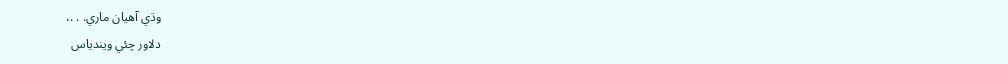وڌي آهيان ماري. . .،
دلاور چئي ويندياس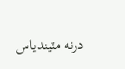درنه مٽيندياس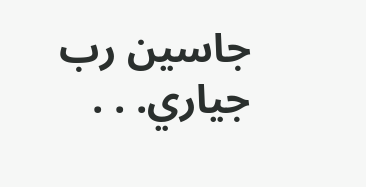جاسين رب جياري. . .